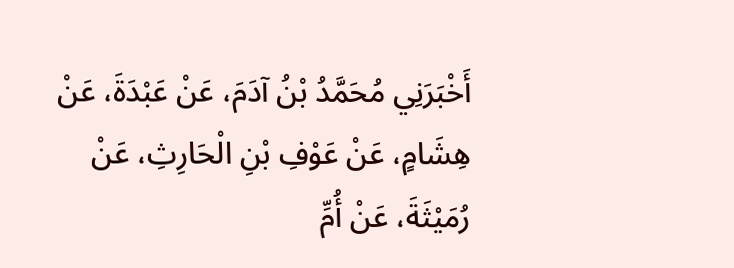أَخْبَرَنِي مُحَمَّدُ بْنُ آدَمَ، عَنْ عَبْدَةَ، عَنْ هِشَامٍ، عَنْ عَوْفِ بْنِ الْحَارِثِ، عَنْ رُمَيْثَةَ، عَنْ أُمِّ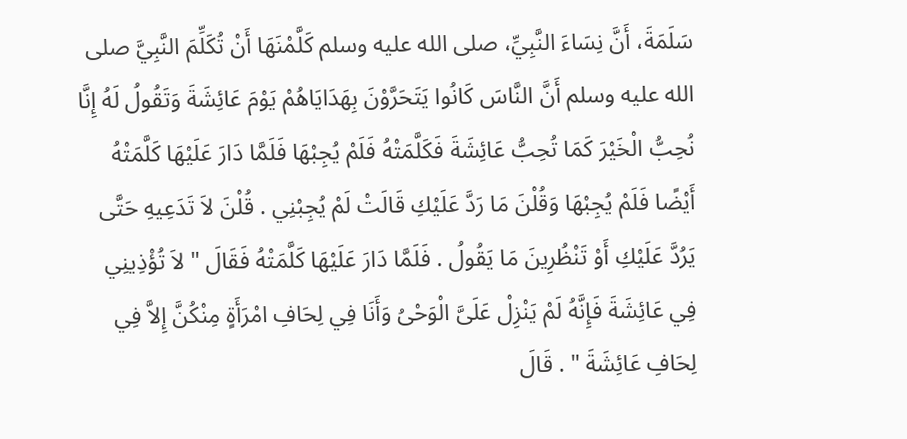سَلَمَةَ، أَنَّ نِسَاءَ النَّبِيِّ، صلى الله عليه وسلم كَلَّمْنَهَا أَنْ تُكَلِّمَ النَّبِيَّ صلى الله عليه وسلم أَنَّ النَّاسَ كَانُوا يَتَحَرَّوْنَ بِهَدَايَاهُمْ يَوْمَ عَائِشَةَ وَتَقُولُ لَهُ إِنَّا نُحِبُّ الْخَيْرَ كَمَا تُحِبُّ عَائِشَةَ فَكَلَّمَتْهُ فَلَمْ يُجِبْهَا فَلَمَّا دَارَ عَلَيْهَا كَلَّمَتْهُ أَيْضًا فَلَمْ يُجِبْهَا وَقُلْنَ مَا رَدَّ عَلَيْكِ قَالَتْ لَمْ يُجِبْنِي . قُلْنَ لاَ تَدَعِيهِ حَتَّى يَرُدَّ عَلَيْكِ أَوْ تَنْظُرِينَ مَا يَقُولُ . فَلَمَّا دَارَ عَلَيْهَا كَلَّمَتْهُ فَقَالَ " لاَ تُؤْذِينِي فِي عَائِشَةَ فَإِنَّهُ لَمْ يَنْزِلْ عَلَىَّ الْوَحْىُ وَأَنَا فِي لِحَافِ امْرَأَةٍ مِنْكُنَّ إِلاَّ فِي لِحَافِ عَائِشَةَ " . قَالَ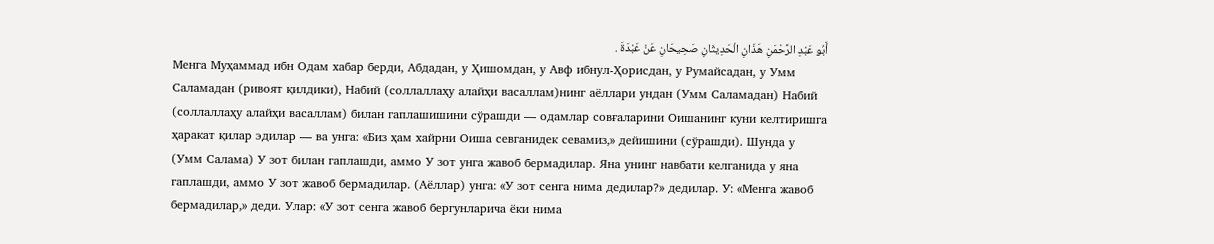أَبُو عَبْدِ الرَّحْمَنِ هَذَانِ الْحَدِيثَانِ صَحِيحَانِ عَنْ عَبْدَةَ .
Менга Муҳаммад ибн Одам хабар берди, Абдадан, у Ҳишомдан, у Авф ибнул-Ҳорисдан, у Румайсадан, у Умм Саламадан (ривоят қилдики), Набий (соллаллаҳу алайҳи васаллам)нинг аёллари ундан (Умм Саламадан) Набий (соллаллаҳу алайҳи васаллам) билан гаплашишини сўрашди — одамлар совғаларини Оишанинг куни келтиришга ҳаракат қилар эдилар — ва унга: «Биз ҳам хайрни Оиша севганидек севамиз,» дейишини (сўрашди). Шунда у (Умм Салама) У зот билан гаплашди, аммо У зот унга жавоб бермадилар. Яна унинг навбати келганида у яна гаплашди, аммо У зот жавоб бермадилар. (Аёллар) унга: «У зот сенга нима дедилар?» дедилар. У: «Менга жавоб бермадилар,» деди. Улар: «У зот сенга жавоб бергунларича ёки нима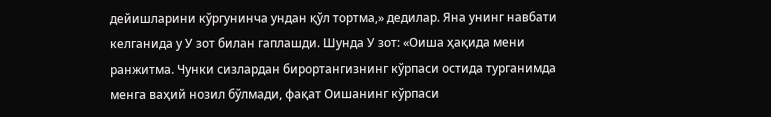дейишларини кўргунинча ундан қўл тортма,» дедилар. Яна унинг навбати келганида у У зот билан гаплашди. Шунда У зот: «Оиша ҳақида мени ранжитма. Чунки сизлардан бирортангизнинг кўрпаси остида турганимда менга ваҳий нозил бўлмади, фақат Оишанинг кўрпаси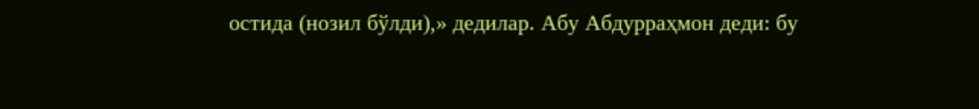остида (нозил бўлди),» дедилар. Абу Абдурраҳмон деди: бу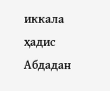иккала ҳадис Абдадан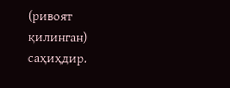(ривоят қилинган) саҳиҳдир.